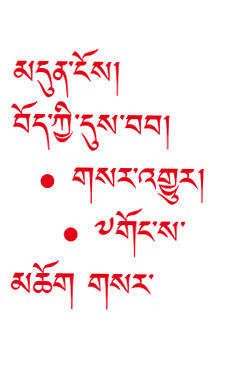མདུན་ངོས།
བོད་ཀྱི་དུས་བབ།
  • གསར་འགྱུར།
    • ༸གོང་ས་མཆོག གསར་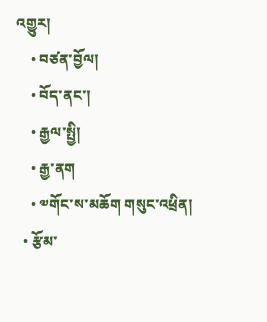འགྱུར།
    • བཙན་བྱོལ།
    • བོད་ནང་།
    • རྒྱལ་སྤྱི།
    • རྒྱ་ནག
    • ༧གོང་ས་མཆོག གསུང་འཕྲིན།
  • རྩོམ་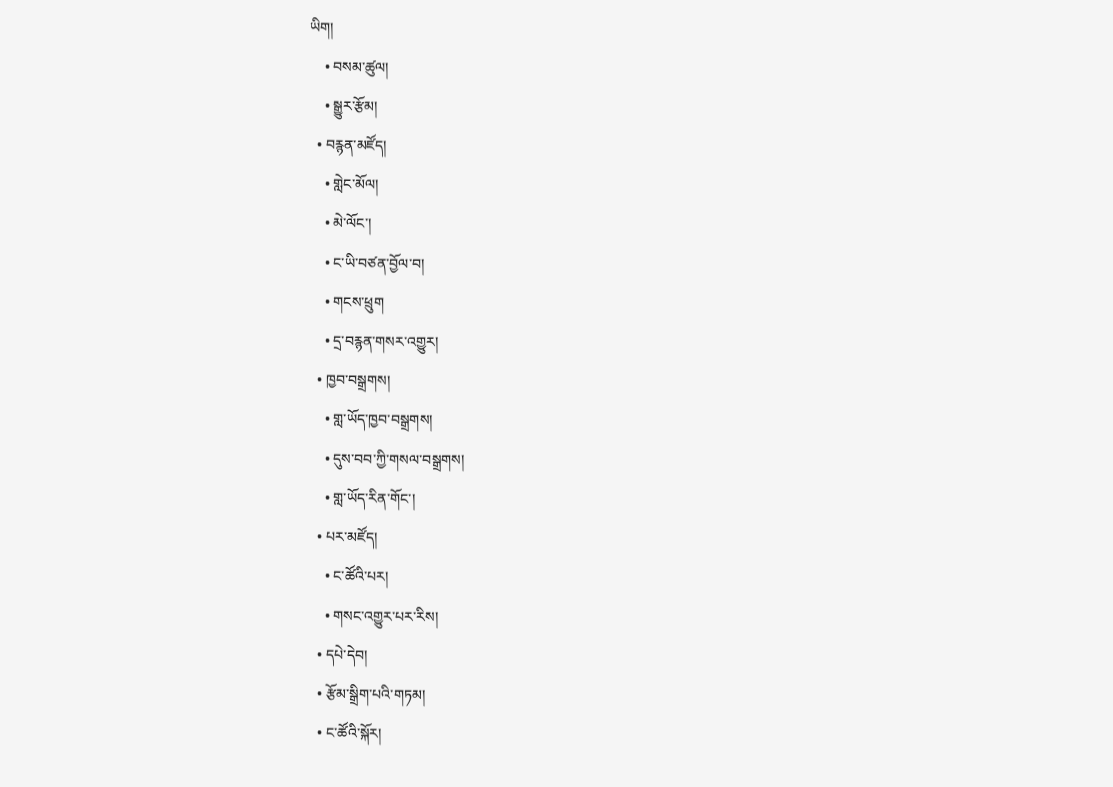ཡིག།
    • བསམ་ཚུལ།
    • སྒྱུར་རྩོམ།
  • བརྙན་མཛོད།
    • གླེང་མོལ།
    • མེ་ལོང་།
    • ང་ཡི་བཙན་བྱོལ་བ།
    • གངས་ཕྲུག
    • དྲ་བརྙན་གསར་འགྱུར།
  • ཁྱབ་བསྒྲགས།
    • གླ་ཡོད་ཁྱབ་བསྒྲགས།
    • དུས་བབ་ཀྱི་གསལ་བསྒྲགས།
    • གླ་ཡོད་རིན་གོང་།
  • པར་མཛོད།
    • ང་ཚོའི་པར།
    • གསང་འགྱུར་པར་རིས།
  • དཔེ་དེབ།
  • རྩོམ་སྒྲིག་པའི་གཏམ།
  • ང་ཚོའི་སྐོར།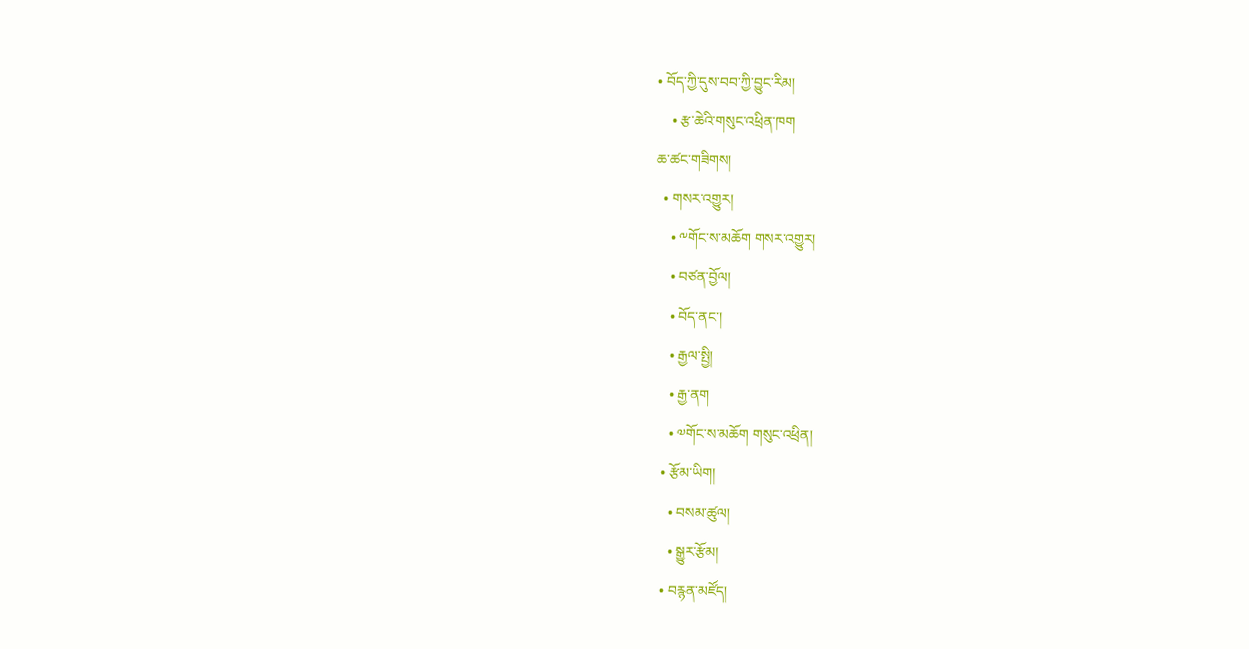• བོད་ཀྱི་དུས་བབ་ཀྱི་བྱུང་རིམ།
    • རྩ་ཆེའི་གསུང་འཕྲིན་ཁག
ཆ་ཚང་གཟིགས།
  • གསར་འགྱུར།
    • ༸གོང་ས་མཆོག གསར་འགྱུར།
    • བཙན་བྱོལ།
    • བོད་ནང་།
    • རྒྱལ་སྤྱི།
    • རྒྱ་ནག
    • ༧གོང་ས་མཆོག གསུང་འཕྲིན།
  • རྩོམ་ཡིག།
    • བསམ་ཚུལ།
    • སྒྱུར་རྩོམ།
  • བརྙན་མཛོད།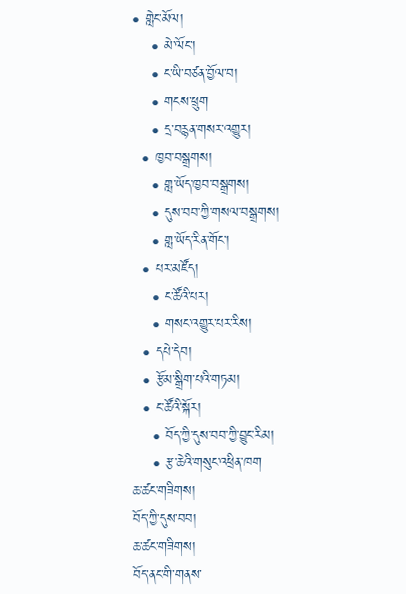• གླེང་མོལ།
    • མེ་ལོང་།
    • ང་ཡི་བཙན་བྱོལ་བ།
    • གངས་ཕྲུག
    • དྲ་བརྙན་གསར་འགྱུར།
  • ཁྱབ་བསྒྲགས།
    • གླ་ཡོད་ཁྱབ་བསྒྲགས།
    • དུས་བབ་ཀྱི་གསལ་བསྒྲགས།
    • གླ་ཡོད་རིན་གོང་།
  • པར་མཛོད།
    • ང་ཚོའི་པར།
    • གསང་འགྱུར་པར་རིས།
  • དཔེ་དེབ།
  • རྩོམ་སྒྲིག་པའི་གཏམ།
  • ང་ཚོའི་སྐོར།
    • བོད་ཀྱི་དུས་བབ་ཀྱི་བྱུང་རིམ།
    • རྩ་ཆེའི་གསུང་འཕྲིན་ཁག
ཆ་ཚང་གཟིགས།
བོད་ཀྱི་དུས་བབ།
ཆ་ཚང་གཟིགས།
བོད་ནང་གི་གནས་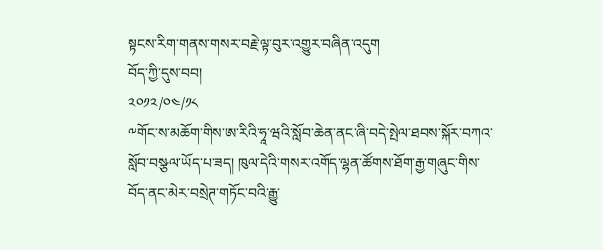སྟངས་རིག་གནས་གསར་བརྗེ་ལྟ་བུར་འགྱུར་བཞིན་འདུག
བོད་ཀྱི་དུས་བབ།
༢༠༡༢/༠༤/༡༨
༸གོང་ས་མཆོག་གིས་ཨ་རིའི་ཧཱ་ཝའི་སློབ་ཆེན་ནང་ཞི་བདེ་སྤེལ་ཐབས་སྐོར་བཀའ་སློབ་བསྩལ་ཡོད་པ་ཟད། ཁུལ་དེའི་གསར་འགོད་ལྷན་ཚོགས་ཐོག་རྒྱ་གཞུང་གིས་བོད་ནང་མེར་བསྲེཊ་གཏོང་བའི་རྒྱུ་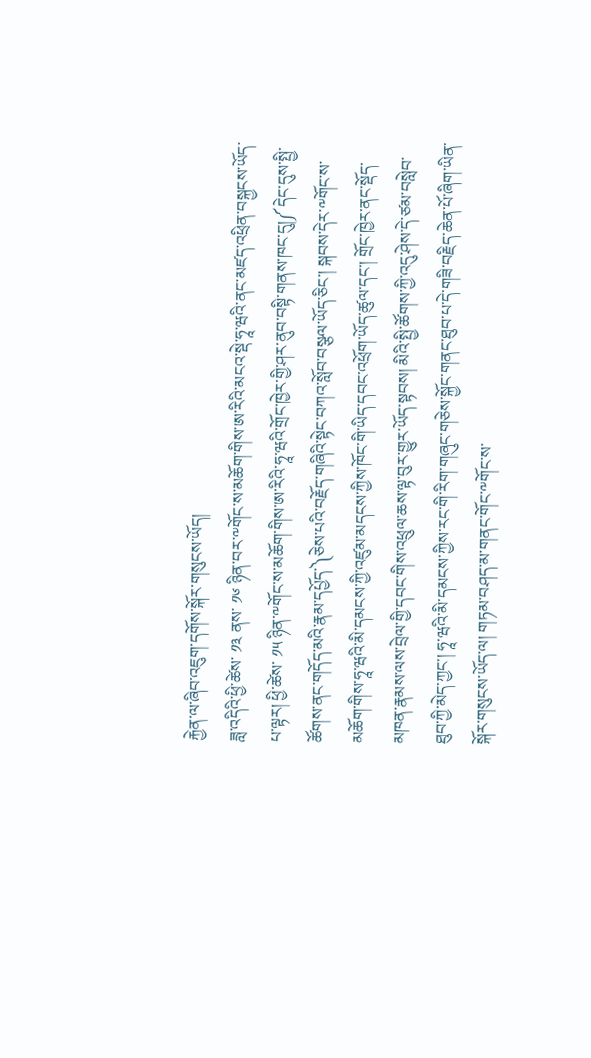རྐྱེན་ལ་ཞིབ་འཇུག་དགོས་སྐོར་གསུངས་ཡོད།
ཟླ་འདིའི་ཕྱི་ཚེས་ ༡༣ ནས་ ༡༦ ཉིན་བར་༸གོང་ས་མཆོག་གིས་ཨ་རིའི་མངའ་སྡེ་ཧཱ་ཝའི་ནང་མཛད་འཕྲིན་བསྐྱངས་ཡོད་པ་ལྟར། ཕྱི་ཚེས་ ༡༥ ཉིན་༸གོང་ས་མཆོག་གིས་ཨ་རིའི་ཧཱ་ཝའི་གྲོང་ཁྱེར་གྱི་ཤར་ནུབ་བསྟི་གནས་ཁང་དུ།༼དེང་དུས་སྤྱི་ཚོགས་ནང་གདོད་མའི་རྣམ་དཔྱོད་༽ཅེས་པའི་བརྗོད་གཞིའི་སྟེང་བཀའ་སློབ་བསྩལ་ཡོད་ཅིང་། སྐབས་དེར་༸གོང་ས་མཆོག་གིས་ཧཱ་ཝའི་མི་དམངས་ཀྱི་འཛུམ་མདངས་ཀྱིས་ཁོང་གི་ཡིད་དབང་འཕྲོག་ཡོད་ཚུལ་དང་། གྲོང་ཁྱེར་ནང་སྡོད་མཁན་རྣམས་ལས་བྲེལ་གྱི་དབང་གིས་འཕྲུལ་ཆས་ལྟ་བུར་གྱུར་ཡོད་སྟབས། མིའི་སྤྱི་ཚོགས་ཀྱི་འདུ་ཤེས་དེ་ཙམ་བསླེབ་ཐུབ་ཀྱི་མེད་ཀྱང་། ཧཱ་ཝའི་མི་དམངས་ཀྱིས་རང་གི་རིག་གཞུང་གཅེས་སྐྱོང་གནང་ཐུབ་པ་དེ་གཟི་བརྗིད་ཆེན་པོ་ཞིག་ཡིན་སྐོར་གསུངས་ཡོད་ལ། གཏམ་བཤད་མ་གནང་གོང་༸གོང་ས་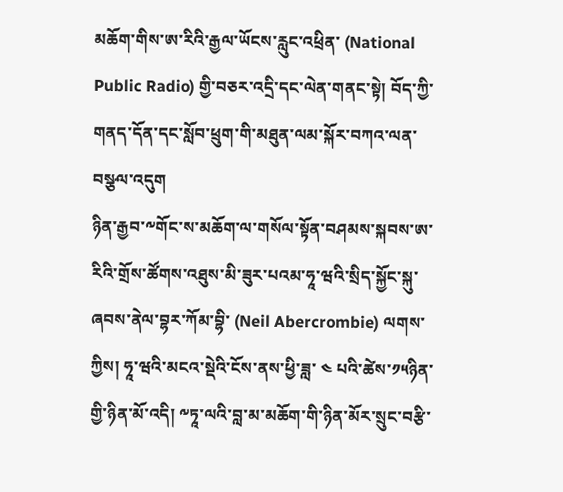མཆོག་གིས་ཨ་རིའི་རྒྱལ་ཡོངས་རླུང་འཕྲིན་ (National Public Radio) གྱི་བཅར་འདྲི་དང་ལེན་གནང་སྟེ། བོད་ཀྱི་གནད་དོན་དང་སློབ་ཕྲུག་གི་མཐུན་ལམ་སྐོར་བཀའ་ལན་བསྩལ་འདུག
ཉིན་རྒྱབ་༸གོང་ས་མཆོག་ལ་གསོལ་སྟོན་བཤམས་སྐབས་ཨ་རིའི་གྲོས་ཚོགས་འཐུས་མི་ཟུར་པའམ་ཧཱ་ཝའི་སྲིད་སྐྱོང་སྐུ་ཞབས་ནེལ་བྷར་ཀོམ་བྷི་ (Neil Abercrombie) ལགས་ཀྱིས། ཧཱ་ཝའི་མངའ་སྡེའི་ངོས་ནས་ཕྱི་ཟླ་ ༤ པའི་ཚེས་༡༥ཉིན་གྱི་ཉིན་མོ་འདི། ༸ཏཱ་ལའི་བླ་མ་མཆོག་གི་ཉིན་མོར་སྲུང་བརྩི་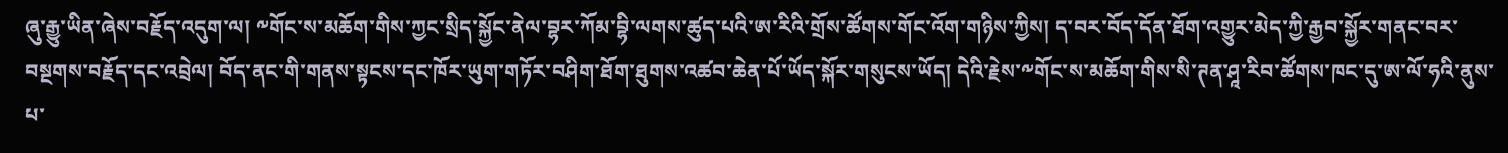ཞུ་རྒྱུ་ཡིན་ཞེས་བརྗོད་འདུག་ལ། ༸གོང་ས་མཆོག་གིས་ཀྱང་སྲིད་སྐྱོང་ནེལ་བྷར་ཀོམ་བྷི་ལགས་ཚུད་པའི་ཨ་རིའི་གྲོས་ཚོགས་གོང་འོག་གཉིས་ཀྱིས། ད་བར་བོད་དོན་ཐོག་འགྱུར་མེད་ཀྱི་རྒྱབ་སྐྱོར་གནང་བར་བསྔགས་བརྗོད་དང་འབྲེལ། བོད་ནང་གི་གནས་སྟངས་དང་ཁོར་ཡུག་གཏོར་བཤིག་ཐོག་ཐུགས་འཚབ་ཆེན་པོ་ཡོད་སྐོར་གསུངས་ཡོད། དེའི་རྗེས་༸གོང་ས་མཆོག་གིས་སི་ཊན་ཤཱ་རིབ་ཚོགས་ཁང་དུ་ཨ་ལོ་ཧའི་ནུས་པ་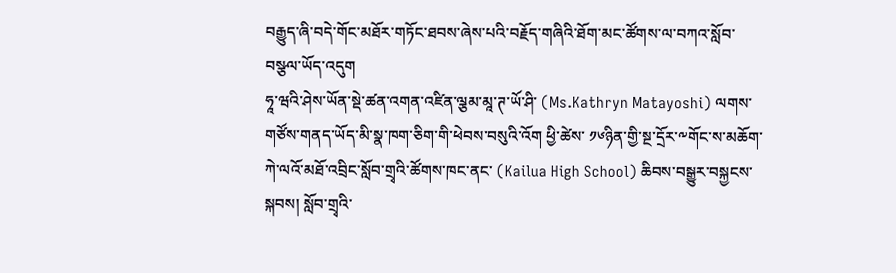བརྒྱུད་ཞི་བདེ་གོང་མཐོར་གཏོང་ཐབས་ཞེས་པའི་བརྗོད་གཞིའི་ཐོག་མང་ཚོགས་ལ་བཀའ་སློབ་བསྩལ་ཡོད་འདུག
ཧཱ་ཝའི་ཤེས་ཡོན་སྡེ་ཚན་འགན་འཛིན་ལྕམ་མཱ་ཊ་ཡོ་ཤི་ (Ms.Kathryn Matayoshi) ལགས་གཙོས་གནད་ཡོད་མི་སྣ་ཁག་ཅིག་གི་ཕེབས་བསུའི་འོག ཕྱི་ཚེས་ ༡༦ཉིན་གྱི་སྔ་དྲོར་༸གོང་ས་མཆོག་ཀེ་ལའོ་མཐོ་འབྲིང་སློབ་གྲྭའི་ཚོགས་ཁང་ནང་ (Kailua High School) ཆིབས་བསྒྱུར་བསྐྱངས་སྐབས། སློབ་གྲྭའི་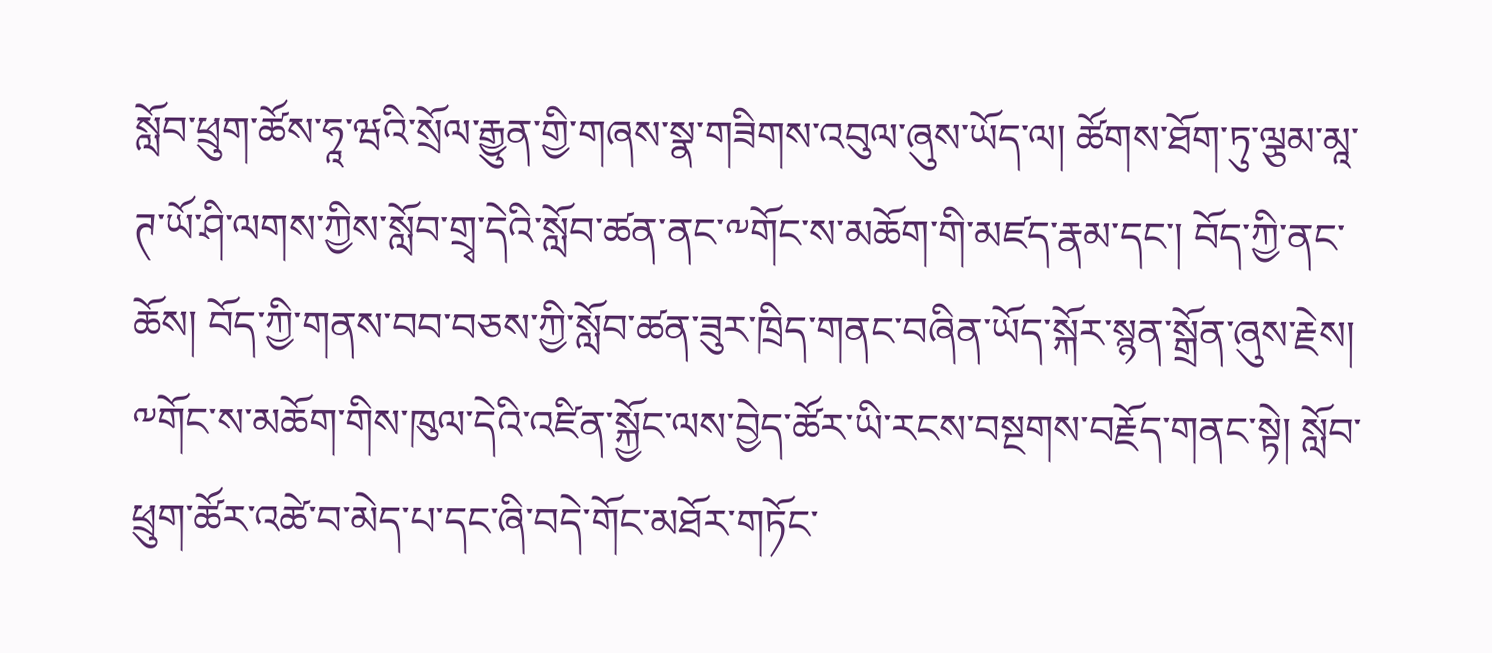སློབ་ཕྲུག་ཚོས་ཧཱ་ཝའི་སྲོལ་རྒྱུན་གྱི་གཞས་སྣ་གཟིགས་འབུལ་ཞུས་ཡོད་ལ། ཚོགས་ཐོག་ཏུ་ལྕམ་མཱ་ཊ་ཡོ་ཤི་ལགས་ཀྱིས་སློབ་གྲྭ་དེའི་སློབ་ཚན་ནང་༸གོང་ས་མཆོག་གི་མཛད་རྣམ་དང་། བོད་ཀྱི་ནང་ཆོས། བོད་ཀྱི་གནས་བབ་བཅས་ཀྱི་སློབ་ཚན་ཟུར་ཁྲིད་གནང་བཞིན་ཡོད་སྐོར་སྙན་སྒྲོན་ཞུས་རྗེས། ༸གོང་ས་མཆོག་གིས་ཁུལ་དེའི་འཛིན་སྐྱོང་ལས་བྱེད་ཚོར་ཡི་རངས་བསྔགས་བརྗོད་གནང་སྟེ། སློབ་ཕྲུག་ཚོར་འཚེ་བ་མེད་པ་དང་ཞི་བདེ་གོང་མཐོར་གཏོང་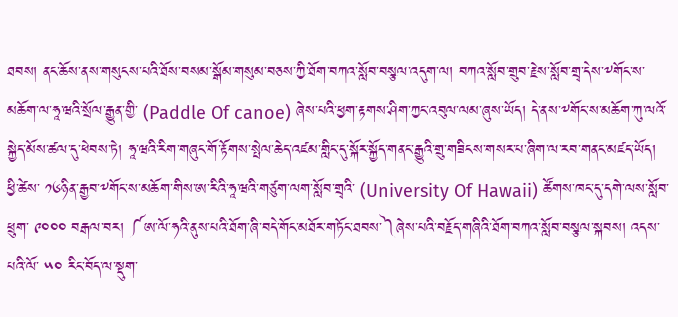ཐབས། ནང་ཆོས་ནས་གསུངས་པའི་ཐོས་བསམ་སྒོམ་གསུམ་བཅས་ཀྱི་ཐོག་བཀའ་སློབ་བསྩལ་འདུག་ལ། བཀའ་སློབ་གྲུབ་རྗེས་སློབ་གྲྭ་དེས་༸གོང་ས་མཆོག་ལ་ཧཱ་ཝའི་སྲོལ་རྒྱུན་གྱི་ (Paddle Of canoe) ཞེས་པའི་ཕྱག་རྟགས་ཤིག་ཀྱང་འབུལ་ལམ་ཞུས་ཡོད། དེ་ནས་༸གོང་ས་མཆོག་ཀུ་ལའོ་སྐྱེད་མོས་ཚལ་དུ་ཕེབས་ཏེ། ཧཱ་ཝའི་རིག་གཞུང་གོ་རྟོགས་སྤེལ་ཆེད་འཛམ་གླིང་དུ་སྐོར་སྐྱོད་གནང་རྒྱུའི་གྲུ་གཟིངས་གསར་པ་ཞིག་ལ་རབ་གནང་མཛད་ཡོད།
ཕྱི་ཚེས་ ༡༦ཉིན་རྒྱབ་༸གོང་ས་མཆོག་གིས་ཨ་རིའི་ཧཱ་ཝའི་གཙུག་ལག་སློབ་གྲྭའི་ (University Of Hawaii) ཚོགས་ཁང་དུ་དགེ་ལས་སློབ་ཕྲུག་ ༩༠༠༠ བརྒལ་བར། ༼ཨ་ལོ་ཧའི་ནུས་པའི་ཐོག་ཞི་བདེ་གོང་མཐོར་གཏོང་ཐབས་༽ཞེས་པའི་བརྗོད་གཞིའི་ཐོག་བཀའ་སློབ་བསྩལ་སྐབས། འདས་པའི་ལོ་ ༥༠ རིང་བོད་ལ་སྡུག་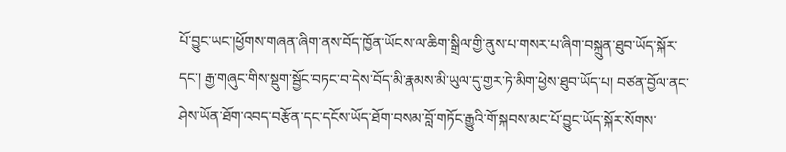པོ་བྱུང་ཡང་།ཕྱོགས་གཞན་ཞིག་ནས་བོད་ཁྱོན་ཡོངས་ལ་ཆིག་སྒྲིལ་གྱི་ནུས་པ་གསར་པ་ཞིག་བསྐྲུན་ཐུབ་ཡོད་སྐོར་དང་། རྒྱ་གཞུང་གིས་སྡུག་སྦྱོང་བཏང་བ་དེས་བོད་མི་རྣམས་མི་ཡུལ་དུ་གྱར་ཏེ་མིག་ཕྱེས་ཐུབ་ཡོད་པ། བཙན་བྱོལ་ནང་ཤེས་ཡོན་ཐོག་འབད་བརྩོན་དང་དངོས་ཡོད་ཐོག་བསམ་བློ་གཏོང་རྒྱུའི་གོ་སྐབས་མང་པོ་བྱུང་ཡོད་སྐོར་སོགས་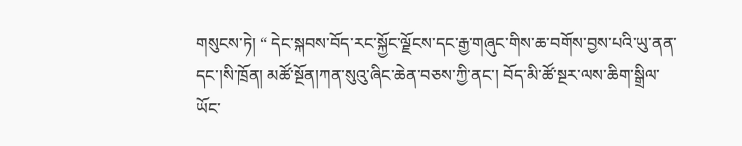གསུངས་ཏེ། “ དེང་སྐབས་བོད་རང་སྐྱོང་ལྗོངས་དང་རྒྱ་གཞུང་གིས་ཆ་བགོས་བྱས་པའི་ཡུ་ནན་དང་།སི་ཁྲོན། མཚོ་སྔོན།ཀན་སུའུ་ཞིང་ཆེན་བཅས་ཀྱི་ནང་། བོད་མི་ཚོ་སྔར་ལས་ཆིག་སྒྲིལ་ཡོང་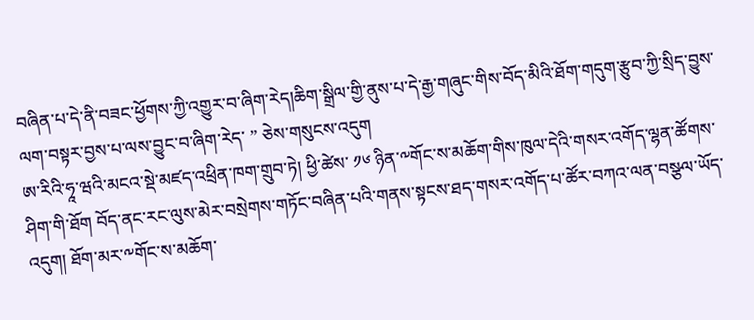བཞིན་པ་དེ་ནི་བཟང་ཕྱོགས་ཀྱི་འགྱུར་བ་ཞིག་རེད།ཆིག་སྒྲིལ་གྱི་ནུས་པ་དེ་རྒྱ་གཞུང་གིས་བོད་མིའི་ཐོག་གདུག་རྩུབ་ཀྱི་སྲིད་བྱུས་ལག་བསྟར་བྱས་པ་ལས་བྱུང་བ་ཞིག་རེད་ ” ཅེས་གསུངས་འདུག
ཨ་རིའི་ཧཱ་ཝའི་མངའ་སྡེ་མཛད་འཕྲིན་ཁག་གྲུབ་ཏེ། ཕྱི་ཚེས་ ༡༦ ཉིན་༸གོང་ས་མཆོག་གིས་ཁུལ་དེའི་གསར་འགོད་ལྷན་ཚོགས་ཤིག་གི་ཐོག བོད་ནང་རང་ལུས་མེར་བསྲེགས་གཏོང་བཞིན་པའི་གནས་སྟངས་ཐད་གསར་འགོད་པ་ཚོར་བཀའ་ལན་བསྩལ་ཡོད་འདུག། ཐོག་མར་༸གོང་ས་མཆོག་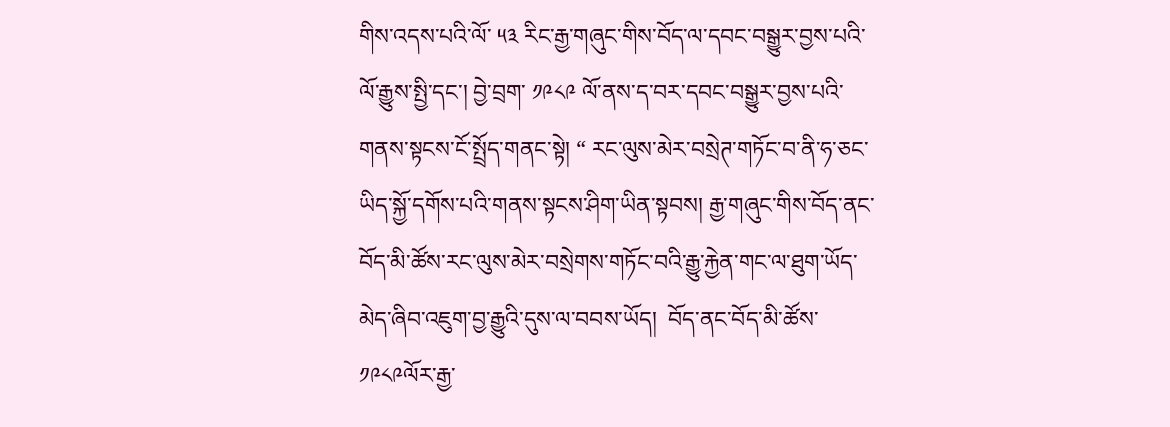གིས་འདས་པའི་ལོ་ ༥༣ རིང་རྒྱ་གཞུང་གིས་བོད་ལ་དབང་བསྒྱུར་བྱས་པའི་ལོ་རྒྱུས་སྤྱི་དང་། བྱེ་བྲག་ ༡༩༨༩ ལོ་ནས་ད་བར་དབང་བསྒྱུར་བྱས་པའི་གནས་སྟངས་ངོ་སྤྲོད་གནང་སྟེ། “ རང་ལུས་མེར་བསྲེཊ་གཏོང་བ་ནི་ཧ་ཅང་ཡིད་སྐྱོ་དགོས་པའི་གནས་སྟངས་ཤིག་ཡིན་སྟབས། རྒྱ་གཞུང་གིས་བོད་ནང་བོད་མི་ཚོས་རང་ལུས་མེར་བསྲེགས་གཏོང་བའི་རྒྱུ་རྐྱེན་གང་ལ་ཐུག་ཡོད་མེད་ཞིབ་འཇུག་བྱ་རྒྱུའི་དུས་ལ་བབས་ཡོད།  བོད་ནང་བོད་མི་ཚོས་ ༡༩༨༩ལོར་རྒྱ་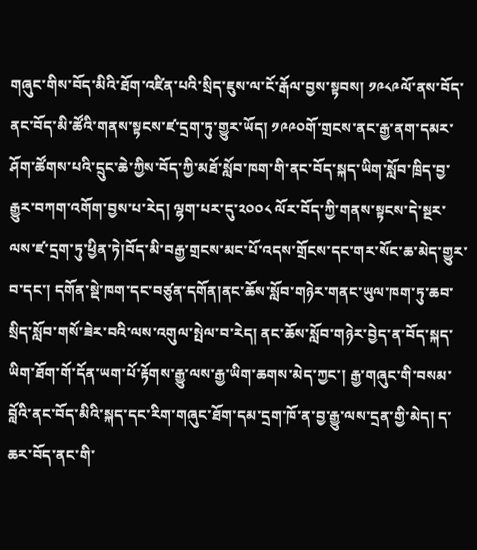གཞུང་གིས་བོད་མིའི་ཐོག་འཛིན་པའི་སྲིད་ཇུས་ལ་ངོ་རྒོལ་བྱས་སྟབས། ༡༩༨༩ལོ་ནས་བོད་ནང་བོད་མི་ཚོའི་གནས་སྟངས་ཛ་དྲག་ཏུ་གྱུར་ཡོད། ༡༩༩༠གོ་གྲངས་ནང་རྒྱ་ནག་དམར་ཤོག་ཚོགས་པའི་དྲུང་ཆེ་ཀྱིས་བོད་ཀྱི་མཐོ་སློབ་ཁག་གི་ནང་བོད་སྐད་ཡིག་སློབ་ཁྲིད་བྱ་རྒྱུར་བཀག་འགོག་བྱས་པ་རེད། ལྷག་པར་དུ་༢༠༠༨ ལོར་བོད་ཀྱི་གནས་སྟངས་དེ་སྔར་ལས་ཛ་དྲག་ཏུ་ཕྱིན་ཏེ།བོད་མི་བརྒྱ་གྲངས་མང་པོ་འདས་གྲོངས་དང་གར་སོང་ཆ་མེད་གྱུར་བ་དང་། དགོན་སྡེ་ཁག་དང་བཙུན་དགོན།ནང་ཆོས་སློབ་གཉེར་གནང་ཡུལ་ཁག་ཏུ་ཆབ་སྲིད་སློབ་གསོ་ཟེར་བའི་ལས་འགུལ་སྤེལ་བ་རེད། ནང་ཆོས་སློབ་གཉེར་བྱེད་ན་བོད་སྐད་ཡིག་ཐོག་གོ་དོན་ཡག་པོ་རྟོགས་རྒྱུ་ལས་རྒྱ་ཡིག་ཆགས་མེད་ཀྱང་། རྒྱ་གཞུང་གི་བསམ་བློའི་ནང་བོད་མིའི་སྐད་དང་རིག་གཞུང་ཐོག་དམ་དྲག་ཁོ་ན་བྱ་རྒྱུ་ལས་དྲན་གྱི་མེད། ད་ཆར་བོད་ནང་གི་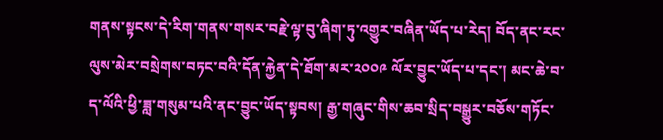གནས་སྟངས་དེ་རིག་གནས་གསར་བརྗེ་ལྟ་བུ་ཞིག་ཏུ་འགྱུར་བཞིན་ཡོད་པ་རེད། བོད་ནང་རང་ལུས་མེར་བསྲེགས་བཏང་བའི་དོན་རྐྱེན་དེ་ཐོག་མར་༢༠༠༩ ལོར་བྱུང་ཡོད་པ་དང་། མང་ཆེ་བ་ད་ལོའི་ཕྱི་ཟླ་གསུམ་པའི་ནང་བྱུང་ཡོད་སྟབས། རྒྱ་གཞུང་གིས་ཆབ་སྲིད་བསྒྱུར་བཅོས་གཏོང་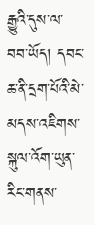རྒྱུའི་དུས་ལ་བབ་ཡོད། དབང་ཆ་ནི་དྲག་པོའི་མེ་མདས་འཇིགས་སྐུལ་འོག་ཡུན་རིང་གནས་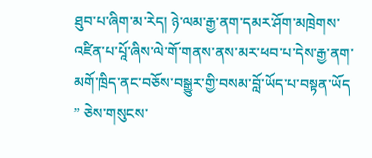ཐུབ་པ་ཞིག་མ་རེད། ཉེ་ལམ་རྒྱ་ནག་དམར་ཤོག་མཁྲེགས་འཛིན་པ་པཱོ་ཞིས་ལེ་གོ་གནས་ནས་མར་ཕབ་པ་དེས་རྒྱ་ནག་མགོ་ཁྲིད་ནང་བཅོས་བསྒྱུར་གྱི་བསམ་བློ་ཡོད་པ་བསྟན་ཡོད ” ཅེས་གསུངས་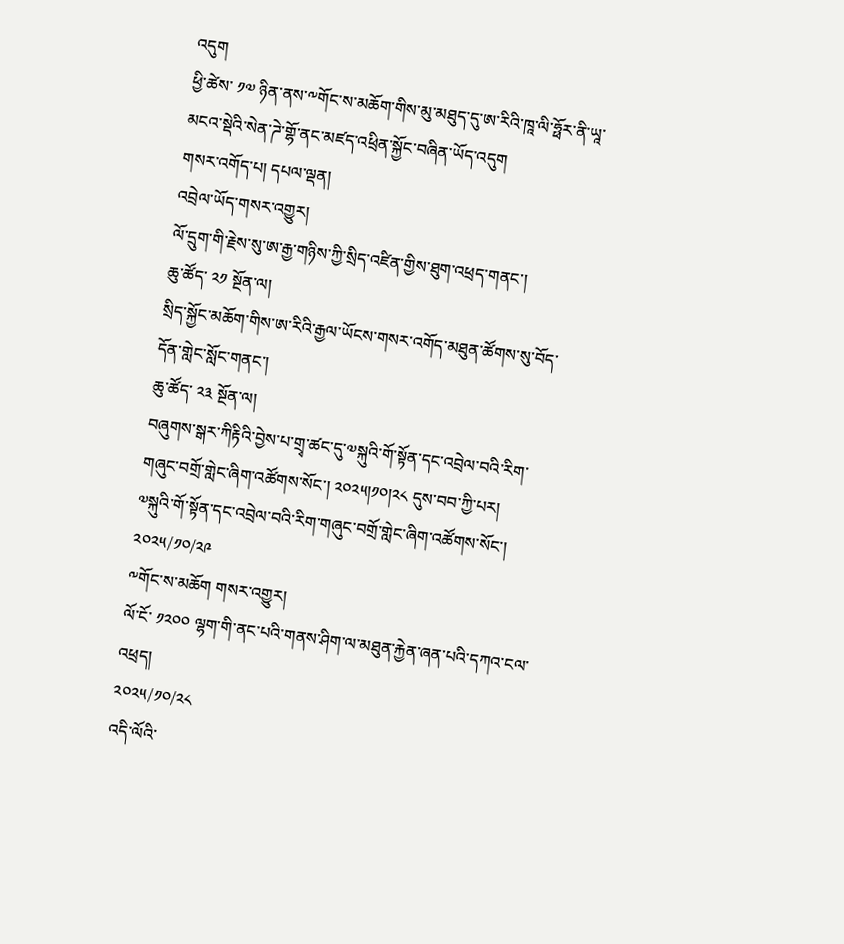འདུག
ཕྱི་ཚེས་ ༡༧ ཉིན་ནས་༸གོང་ས་མཆོག་གིས་མུ་མཐུད་དུ་ཨ་རིའི་ཁཱ་ལི་ཧྥོར་ནི་ཡཱ་མངའ་སྡེའི་སེན་ཌེ་གྷོ་ནང་མཛད་འཕྲིན་སྐྱོང་བཞིན་ཡོད་འདུག
གསར་འགོད་པ། དཔལ་ལྡན།
འབྲེལ་ཡོད་གསར་འགྱུར།
ལོ་དྲུག་གི་རྗེས་སུ་ཨ་རྒྱ་གཉིས་ཀྱི་སྲིད་འཛིན་གྱིས་ཐུག་འཕྲད་གནང་།
ཆུ་ཚོད་ ༢༡ སྔོན་ལ།
སྲིད་སྐྱོང་མཆོག་གིས་ཨ་རིའི་རྒྱལ་ཡོངས་གསར་འགོད་མཐུན་ཚོགས་སུ་བོད་དོན་གླེང་སློང་གནང་།
ཆུ་ཚོད་ ༢༣ སྔོན་ལ།
བཞུགས་སྒར་ཀིརྟིའི་བྱེས་པ་གྲྭ་ཚང་དུ་༧སྐུའི་གོ་སྟོན་དང་འབྲེལ་བའི་རིག་གཞུང་བགྲོ་གླེང་ཞིག་འཚོགས་སོང་། ༢༠༢༥།༡༠།༢༨ དུས་བབ་ཀྱི་པར།
༧སྐུའི་གོ་སྟོན་དང་འབྲེལ་བའི་རིག་གཞུང་བགྲོ་གླེང་ཞིག་འཚོགས་སོང་།
༢༠༢༥/༡༠/༢༩
༸གོང་ས་མཆོག གསར་འགྱུར།
ལོ་ངོ་ ༡༢༠༠ ལྷག་གི་ནང་པའི་གནས་ཤིག་ལ་མཐུན་རྐྱེན་ཞན་པའི་དཀའ་ངལ་འཕྲད།
༢༠༢༥/༡༠/༢༨
འདི་ལོའི་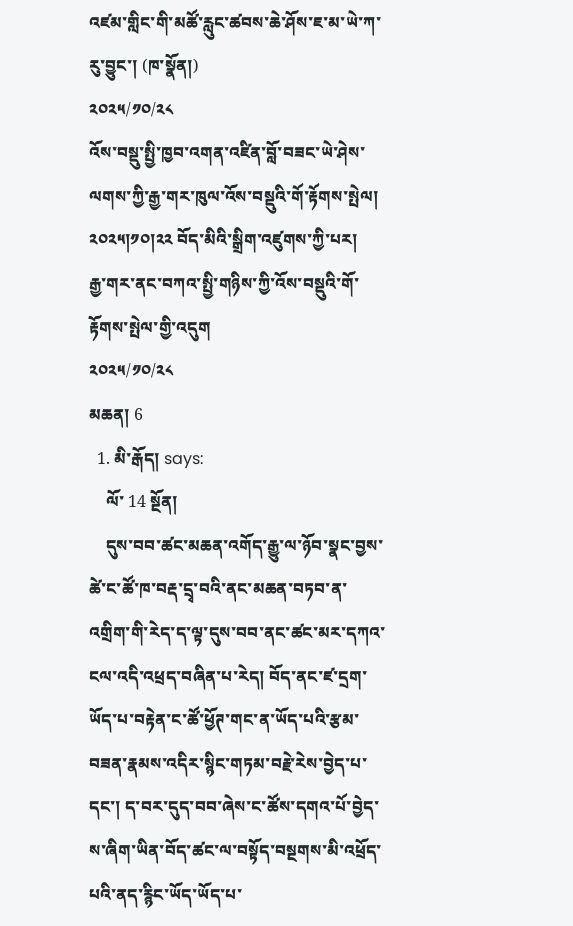འཛམ་གླིང་གི་མཚོ་རླུང་ཚབས་ཆེ་ཤོས་ཇ་མ་ཡེ་ཀ་རུ་བྱུང་། (ཁ་སྣོན།)
༢༠༢༥/༡༠/༢༨
འོས་བསྡུ་སྤྱི་ཁྱབ་འགན་འཛིན་བློ་བཟང་ཡེ་ཤེས་ལགས་ཀྱི་རྒྱ་གར་ཁུལ་འོས་བསྡུའི་གོ་རྟོགས་སྤེལ། ༢༠༢༥།༡༠།༢༢ བོད་མིའི་སྒྲིག་འཛུགས་ཀྱི་པར།
རྒྱ་གར་ནང་བཀའ་སྤྱི་གཉིས་ཀྱི་འོས་བསྡུའི་གོ་རྟོགས་སྤེལ་གྱི་འདུག
༢༠༢༥/༡༠/༢༨
མཆན། 6
  1. མི་རྒོད། says:
    ལོ་ 14 སྔོན།
    དུས་བབ་ཚང་མཆན་འགོད་རྒྱུ་ལ་ཉོབ་སྣང་བྱས་ཚེ་ང་ཚོ་ཁ་བརྡ་དྲྭ་བའི་ནང་མཆན་བཏབ་ན་འགྲིག་གི་རེད་ད་ལྟ་དུས་བབ་ནང་ཚང་མར་དཀའ་ངལ་འདི་འཕྲད་བཞིན་པ་རེད། བོད་ནང་ཛ་དྲག་ཡོད་པ་བརྟེན་ང་ཚོ་ཕྱོཊ་གང་ན་ཡོད་པའི་རྩམ་བཟན་རྣམས་འདིར་སྙིང་གཏམ་བརྗེ་རེས་བྱེད་པ་དང་། ད་བར་དུད་བབ་ཞེས་ང་ཚོས་དགའ་པོ་བྱེད་ས་ཞིག་ཡིན་བོད་ཚང་ལ་བསྟོད་བསྔགས་མི་འཕྲོད་པའི་ནད་རྙིང་ཡོད་ཡོད་པ་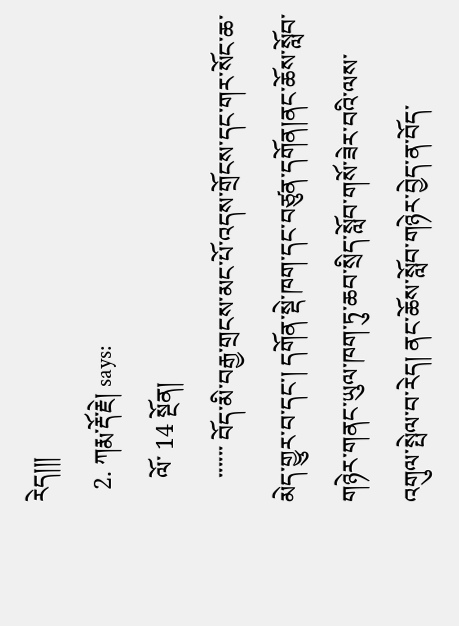རེད།།།
  2. ཀརྨ་རྡོ་རྗེ། says:
    ལོ་ 14 སྔོན།
    ་་་་་་ བོད་མི་བརྒྱ་གྲངས་མང་པོ་འདས་གྲོངས་དང་གར་སོང་ཆ་མེད་གྱུར་བ་དང་། དགོན་སྡེ་ཁག་དང་བཙུན་དགོན།ནང་ཆོས་སློབ་གཉེར་གནང་ཡུལ་ཁག་ཏུ་ཆབ་སྲིད་སློབ་གསོ་ཟེར་བའི་ལས་འགུལ་སྤེལ་བ་རེད། ནང་ཆོས་སློབ་གཉེར་བྱེད་ན་བོད་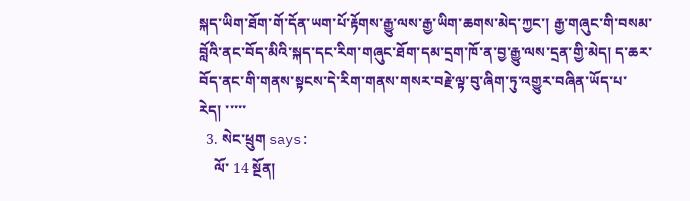སྐད་ཡིག་ཐོག་གོ་དོན་ཡག་པོ་རྟོགས་རྒྱུ་ལས་རྒྱ་ཡིག་ཆགས་མེད་ཀྱང་། རྒྱ་གཞུང་གི་བསམ་བློའི་ནང་བོད་མིའི་སྐད་དང་རིག་གཞུང་ཐོག་དམ་དྲག་ཁོ་ན་བྱ་རྒྱུ་ལས་དྲན་གྱི་མེད། ད་ཆར་བོད་ནང་གི་གནས་སྟངས་དེ་རིག་གནས་གསར་བརྗེ་ལྟ་བུ་ཞིག་ཏུ་འགྱུར་བཞིན་ཡོད་པ་རེད། ་་་་་
  3. སེང་ཕྲུག says:
    ལོ་ 14 སྔོན།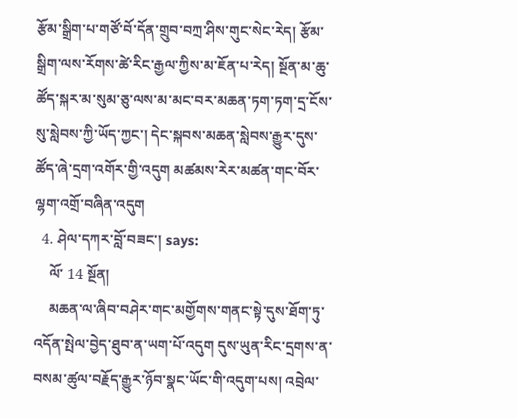རྩོམ་སྒྲིག་པ་གཙོ་བོ་དོན་གྲུབ་བཀྲ་ཤིས་གུང་སེང་རེད། རྩོམ་སྒྲིག་ལས་རོགས་ཚེ་རིང་རྒྱལ་ཀྱིས་མ་ཇོན་པ་རེད། སྔོན་མ་ཆུ་ཚོད་སྐར་མ་སུམ་ཅུ་ལས་མ་མང་བར་མཆན་ཏག་ཏག་དྲ་ངོས་སུ་སླེབས་ཀྱི་ཡོད་ཀྱང་། དེང་སྐབས་མཆན་སླེབས་རྒྱུར་དུས་ཚོད་ཞེ་དྲག་འགོར་གྱི་འདུག མཚམས་རེར་མཚན་གང་བོར་ལྷག་འགྲོ་བཞིན་འདུག
  4. ཤེལ་དཀར་བློ་བཟང་། says:
    ལོ་ 14 སྔོན།
    མཆན་ལ་ཞིབ་བཤེར་གང་མགྱོགས་གནང་སྟེ་དུས་ཐོག་ཏུ་འདོན་སྤེལ་བྱེད་ཐུབ་ན་ཡག་པོ་འདུག དུས་ཡུན་རིང་དྲགས་ན་བསམ་ཚུལ་བརྗོད་རྒྱུར་ཉོབ་སྣང་ཡོང་གི་འདུག་པས། འབྲེལ་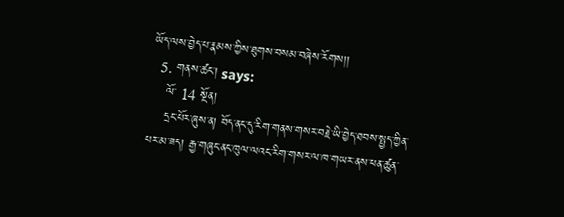ཡོད་ལས་བྱེད་པ་རྣམས་ཀྱིས་ཐུགས་བསམ་བཞེས་རོགས།།
  5. གནས་ཚང་། says:
    ལོ་ 14 སྔོན།
    དྲང་པོར་ཞུས་ན། བོད་ནང་དུ་རིག་གནས་གསར་བརྗེ་ཡི་བྱེད་ཐབས་སྤྱད་ཀྱིན་པར་མ་ཟད། རྒྱ་གཞུང་ནང་ཁུལ་ལའང་རིག་གསར་ལ་ཁ་གཡར་ནས་ཕན་ཚུན་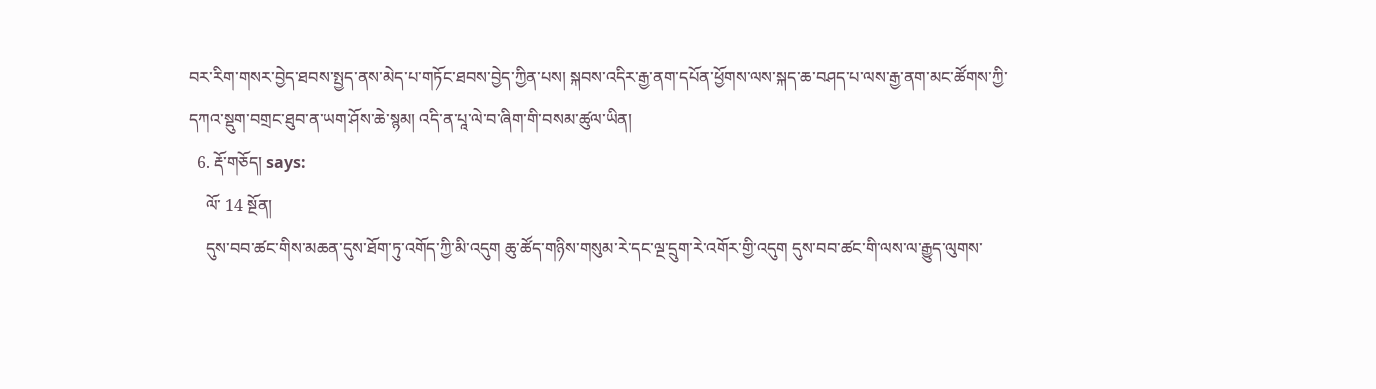བར་རིག་གསར་བྱེད་ཐབས་སྤྱད་ནས་མེད་པ་གཏོང་ཐབས་བྱེད་ཀྱིན་པས། སྐབས་འདིར་རྒྱ་ནག་དཔོན་ཕྱོགས་ལས་སྐད་ཆ་བཤད་པ་ལས་རྒྱ་ནག་མང་ཚོགས་ཀྱི་དཀའ་སྡུག་བགྲང་ཐུབ་ན་ཡག་ཤོས་ཆེ་སྙམ། འདི་ན་པཱ་ལེ་བ་ཞིག་གི་བསམ་ཚུལ་ཡིན།
  6. རྡོ་གཅོད། says:
    ལོ་ 14 སྔོན།
    དུས་བབ་ཚང་གིས་མཆན་དུས་ཐོག་ཏུ་འགོད་ཀྱི་མི་འདུག ཆུ་ཚོད་གཉིས་གསུམ་རེ་དང་ལྔ་དྲུག་རེ་འགོར་གྱི་འདུག དུས་བབ་ཚང་གི་ལས་ལ་རྒྱུད་ལུགས་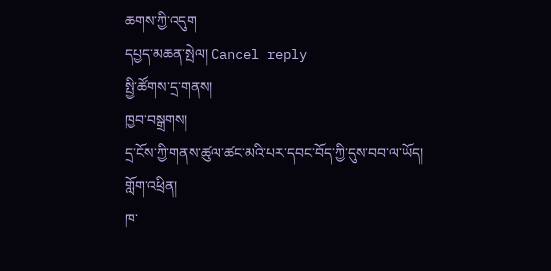ཆགས་ཀྱི་འདུག
དཔྱད་མཆན་སྤེལ། Cancel reply
སྤྱི་ཚོགས་དྲ་གནས།
ཁྱབ་བསྒྲགས།
དྲ་ངོས་ཀྱི་གནས་ཚུལ་ཚང་མའི་པར་དབང་བོད་ཀྱི་དུས་བབ་ལ་ཡོད།
གློག་འཕྲིན།
ཁ་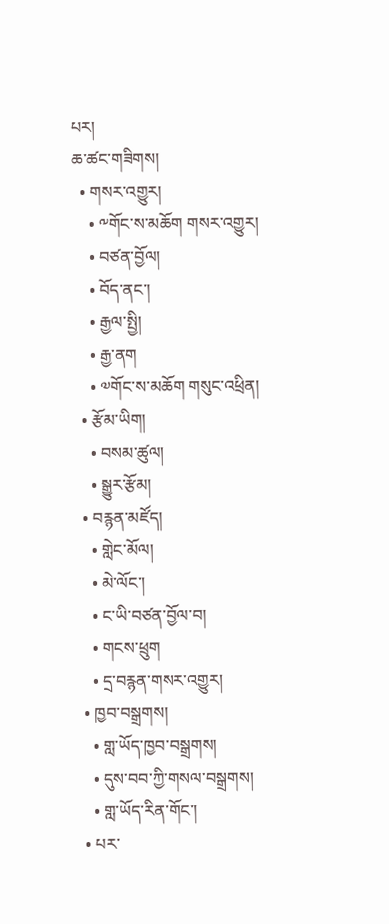པར།
ཆ་ཚང་གཟིགས།
  • གསར་འགྱུར།
    • ༸གོང་ས་མཆོག གསར་འགྱུར།
    • བཙན་བྱོལ།
    • བོད་ནང་།
    • རྒྱལ་སྤྱི།
    • རྒྱ་ནག
    • ༧གོང་ས་མཆོག གསུང་འཕྲིན།
  • རྩོམ་ཡིག།
    • བསམ་ཚུལ།
    • སྒྱུར་རྩོམ།
  • བརྙན་མཛོད།
    • གླེང་མོལ།
    • མེ་ལོང་།
    • ང་ཡི་བཙན་བྱོལ་བ།
    • གངས་ཕྲུག
    • དྲ་བརྙན་གསར་འགྱུར།
  • ཁྱབ་བསྒྲགས།
    • གླ་ཡོད་ཁྱབ་བསྒྲགས།
    • དུས་བབ་ཀྱི་གསལ་བསྒྲགས།
    • གླ་ཡོད་རིན་གོང་།
  • པར་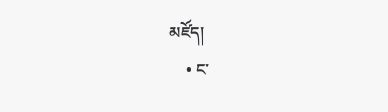མཛོད།
    • ང་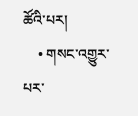ཚོའི་པར།
    • གསང་འགྱུར་པར་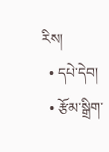རིས།
  • དཔེ་དེབ།
  • རྩོམ་སྒྲིག་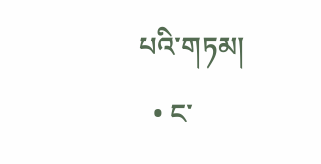པའི་གཏམ།
  • ང་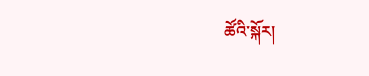ཚོའི་སྐོར།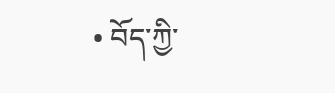• བོད་ཀྱི་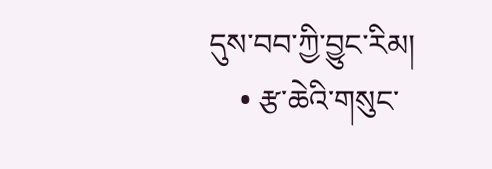དུས་བབ་ཀྱི་བྱུང་རིམ།
    • རྩ་ཆེའི་གསུང་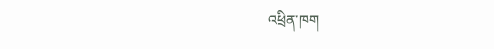འཕྲིན་ཁག